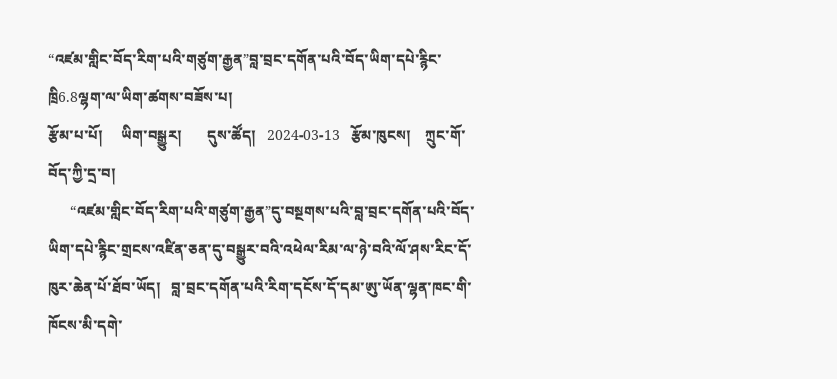“འཛམ་གླིང་བོད་རིག་པའི་གཙུག་རྒྱན”བླ་བྲང་དགོན་པའི་བོད་ཡིག་དཔེ་རྙིང་ཁྲི6.8ལྷག་ལ་ཡིག་ཚགས་བཟོས་པ།
རྩོམ་པ་པོ།     ཡིག་བསྒྱུར།       དུས་ཚོད།   2024-03-13   རྩོམ་ཁུངས།    ཀྲུང་གོ་བོད་ཀྱི་དྲ་བ།
      “འཛམ་གླིང་བོད་རིག་པའི་གཙུག་རྒྱན”དུ་བསྔགས་པའི་བླ་བྲང་དགོན་པའི་བོད་ཡིག་དཔེ་རྙིང་གྲངས་འཛིན་ཅན་དུ་བསྒྱུར་བའི་འཕེལ་རིམ་ལ་ཉེ་བའི་ལོ་ཤས་རིང་དོ་ཁུར་ཆེན་པོ་ཐོབ་ཡོད།   བླ་བྲང་དགོན་པའི་རིག་དངོས་དོ་དམ་ཨུ་ཡོན་ལྷན་ཁང་གི་ཁོངས་མི་དགེ་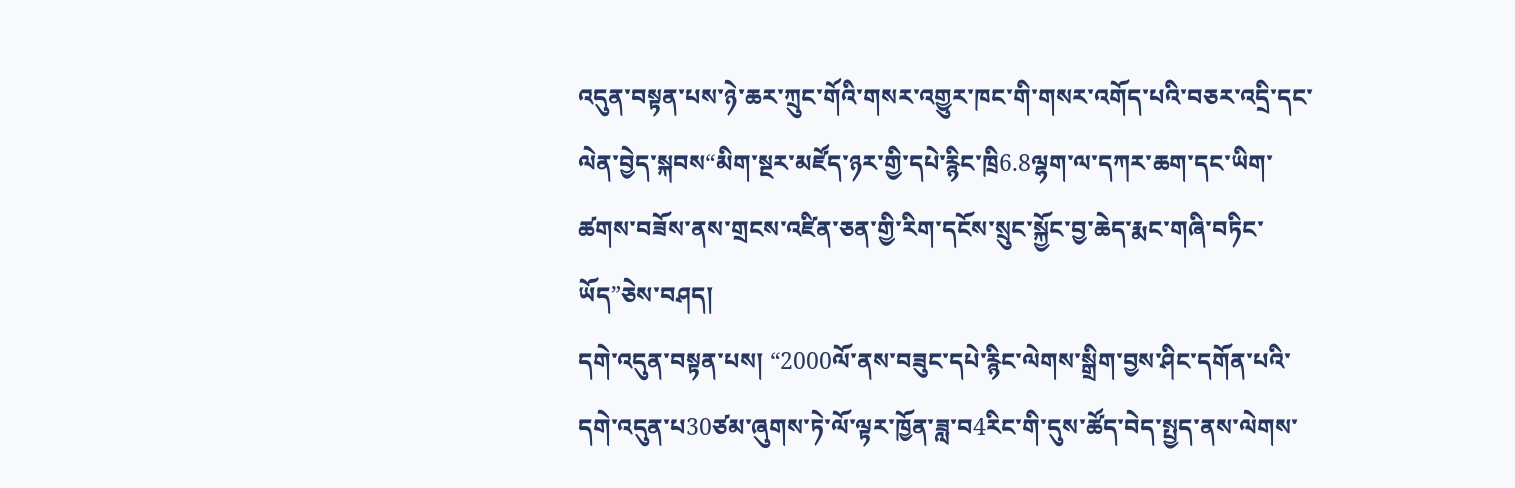འདུན་བསྟན་པས་ཉེ་ཆར་ཀྲུང་གོའི་གསར་འགྱུར་ཁང་གི་གསར་འགོད་པའི་བཅར་འདྲི་དང་ལེན་བྱེད་སྐབས“མིག་སྔར་མཛོད་ཉར་གྱི་དཔེ་རྙིང་ཁྲི6.8ལྷག་ལ་དཀར་ཆག་དང་ཡིག་ཚགས་བཟོས་ནས་གྲངས་འཛིན་ཅན་གྱི་རིག་དངོས་སྲུང་སྐྱོང་བྱ་ཆེད་རྨང་གཞི་བཏིང་ཡོད”ཅེས་བཤད།
དགེ་འདུན་བསྟན་པས། “2000ལོ་ནས་བཟུང་དཔེ་རྙིང་ལེགས་སྒྲིག་བྱས་ཤིང་དགོན་པའི་དགེ་འདུན་པ30ཙམ་ཞུགས་ཏེ་ལོ་ལྟར་ཁྱོན་ཟླ་བ4རིང་གི་དུས་ཚོད་བེད་སྤྱད་ནས་ལེགས་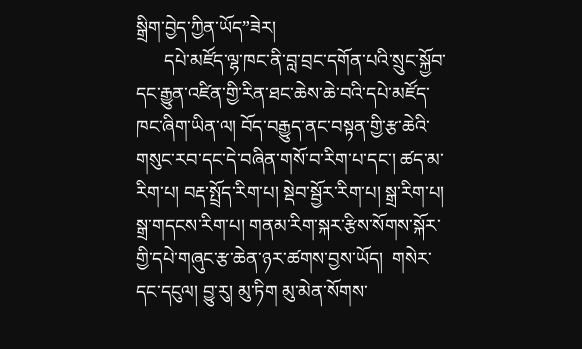སྒྲིག་བྱེད་ཀྱིན་ཡོད”ཟེར།
      དཔེ་མཛོད་ལྷ་ཁང་ནི་བླ་བྲང་དགོན་པའི་སྲུང་སྐྱོབ་དང་རྒྱུན་འཛིན་གྱི་རིན་ཐང་ཆེས་ཆེ་བའི་དཔེ་མཛོད་ཁང་ཞིག་ཡིན་ལ། བོད་བརྒྱུད་ནང་བསྟན་གྱི་རྩ་ཆེའི་གསུང་རབ་དང་དེ་བཞིན་གསོ་བ་རིག་པ་དང་། ཚད་མ་རིག་པ། བརྡ་སྤྲོད་རིག་པ། སྡེབ་སྦྱོར་རིག་པ། སྒྲ་རིག་པ། སྒྲ་གདངས་རིག་པ། གནམ་རིག་སྐར་རྩིས་སོགས་སྐོར་གྱི་དཔེ་གཞུང་རྩ་ཆེན་ཉར་ཚགས་བྱས་ཡོད།  གསེར་དང་དངུལ། བྱུ་རུ། མུ་ཏིག མུ་མེན་སོགས་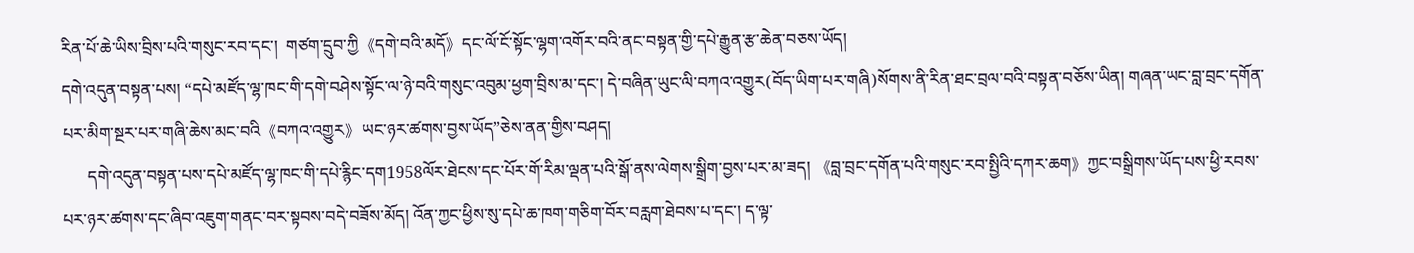རིན་པོ་ཆེ་ཡིས་བྲིས་པའི་གསུང་རབ་དང་།  གཙག་དྲུབ་ཀྱི《དགེ་བའི་མདོ》དང་ལོ་ངོ་སྟོང་ལྷག་འགོར་བའི་ནང་བསྟན་གྱི་དཔེ་རྒྱུན་རྩ་ཆེན་བཅས་ཡོད།
དགེ་འདུན་བསྟན་པས། “དཔེ་མཛོད་ལྷ་ཁང་གི་དགེ་བཤེས་སྟོང་ལ་ཉེ་བའི་གསུང་འབུམ་ཕྱག་བྲིས་མ་དང་། དེ་བཞིན་ཡུང་ལི་བཀའ་འགྱུར(བོད་ཡིག་པར་གཞི)སོགས་ནི་རིན་ཐང་བྲལ་བའི་བསྟན་བཅོས་ཡིན། གཞན་ཡང་བླ་བྲང་དགོན་པར་མིག་སྔར་པར་གཞི་ཆེས་མང་བའི《བཀའ་འགྱུར》ཡང་ཉར་ཚགས་བྱས་ཡོད”ཅེས་ནན་གྱིས་བཤད།
      དགེ་འདུན་བསྟན་པས་དཔེ་མཛོད་ལྷ་ཁང་གི་དཔེ་རྙིང་དག1958ལོར་ཐེངས་དང་པོར་གོ་རིམ་ལྡན་པའི་སྒོ་ནས་ལེགས་སྒྲིག་བྱས་པར་མ་ཟད། 《བླ་བྲང་དགོན་པའི་གསུང་རབ་སྤྱིའི་དཀར་ཆག》ཀྱང་བསྒྲིགས་ཡོད་པས་ཕྱི་རབས་པར་ཉར་ཚགས་དང་ཞིབ་འཇུག་གནང་བར་སྟབས་བདེ་བཟོས་མོད། འོན་ཀྱང་ཕྱིས་སུ་དཔེ་ཆ་ཁག་གཅིག་བོར་བརླག་ཐེབས་པ་དང་། ད་ལྟ་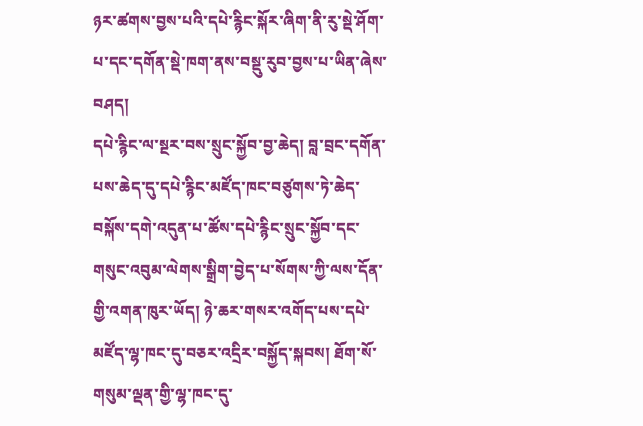ཉར་ཚགས་བྱས་པའི་དཔེ་རྙིང་སྐོར་ཞིག་ནི་རུ་སྡེ་ཤོག་པ་དང་དགོན་སྡེ་ཁག་ནས་བསྡུ་རུབ་བྱས་པ་ཡིན་ཞེས་བཤད།
དཔེ་རྙིང་ལ་སྔར་བས་སྲུང་སྐྱོབ་བྱ་ཆེད། བླ་བྲང་དགོན་པས་ཆེད་དུ་དཔེ་རྙིང་མཛོད་ཁང་བཙུགས་ཏེ་ཆེད་བསྐོས་དགེ་འདུན་པ་ཚོས་དཔེ་རྙིང་སྲུང་སྐྱོབ་དང་གསུང་འབུམ་ལེགས་སྒྲིག་བྱེད་པ་སོགས་ཀྱི་ལས་དོན་གྱི་འགན་ཁུར་ཡོད། ཉེ་ཆར་གསར་འགོད་པས་དཔེ་མཛོད་ལྷ་ཁང་དུ་བཅར་འདྲིར་བསྐྱོད་སྐབས། ཐོག་སོ་གསུམ་ལྡན་གྱི་ལྷ་ཁང་དུ་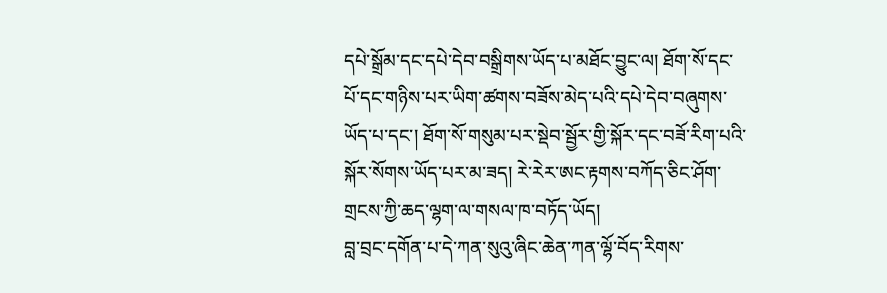དཔེ་སྒྲོམ་དང་དཔེ་དེབ་བསྒྲིགས་ཡོད་པ་མཐོང་བྱུང་ལ། ཐོག་སོ་དང་པོ་དང་གཉིས་པར་ཡིག་ཚགས་བཟོས་མེད་པའི་དཔེ་དེབ་བཞུགས་ཡོད་པ་དང་། ཐོག་སོ་གསུམ་པར་སྡེབ་སྦྱོར་གྱི་སྐོར་དང་བཟོ་རིག་པའི་སྐོར་སོགས་ཡོད་པར་མ་ཟད། རེ་རེར་ཨང་རྟགས་བཀོད་ཅིང་ཤོག་གྲངས་ཀྱི་ཆད་ལྷག་ལ་གསལ་ཁ་བཏོད་ཡོད།
བླ་བྲང་དགོན་པ་དེ་ཀན་སུའུ་ཞིང་ཆེན་ཀན་ལྷོ་བོད་རིགས་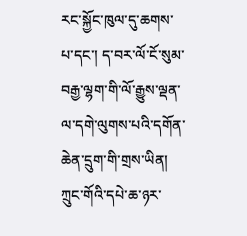རང་སྐྱོང་ཁུལ་དུ་ཆགས་པ་དང་། ད་བར་ལོ་ངོ་སུམ་བརྒྱ་ལྷག་གི་ལོ་རྒྱུས་ལྡན་ལ་དགེ་ལུགས་པའི་དགོན་ཆེན་དྲུག་གི་གྲས་ཡིན། ཀྲུང་གོའི་དཔེ་ཆ་ཉར་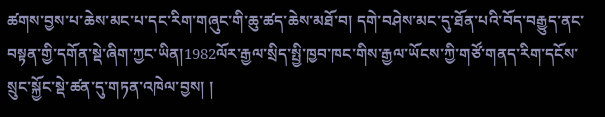ཚགས་བྱས་པ་ཆེས་མང་པ་དང་རིག་གཞུང་གི་ཆུ་ཚད་ཆེས་མཐོ་བ། དགེ་བཤེས་མང་དུ་ཐོན་པའི་བོད་བརྒྱུད་ནང་བསྟན་གྱི་དགོན་སྡེ་ཞིག་ཀྱང་ཡིན།1982ལོར་རྒྱལ་སྲིད་སྤྱི་ཁྱབ་ཁང་གིས་རྒྱལ་ཡོངས་ཀྱི་གཙོ་གནད་རིག་དངོས་སྲུང་སྐྱོང་སྡེ་ཚན་དུ་གཏན་འཁེལ་བྱས། །